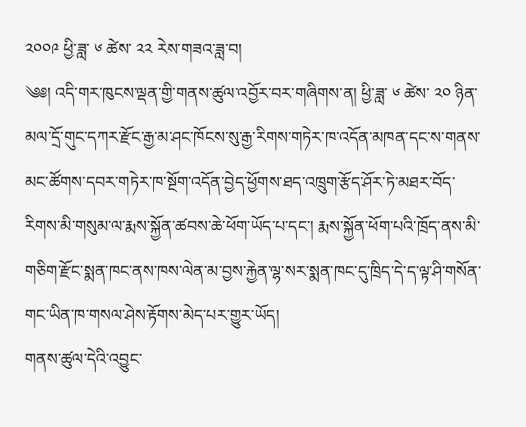༢༠༠༩ ཕྱི་ཟླ་ ༦ ཚེས་ ༢༢ རེས་གཟའ་ཟླ་བ།
༄༅། འདི་གར་ཁུངས་ལྡན་གྱི་གནས་ཚུལ་འབྱོར་བར་གཞིགས་ན། ཕྱི་ཟླ་ ༦ ཚེས་ ༢༠ ཉིན་མལ་དྲོ་གུང་དཀར་རྫོང་རྒྱ་མ་ཤང་ཁོངས་སུ་རྒྱ་རིགས་གཏེར་ཁ་འདོན་མཁན་དང་ས་གནས་མང་ཚོགས་དབར་གཏེར་ཁ་སྔོག་འདོན་བྱེད་ཕྱོགས་ཐད་འཁྲུག་རྩོད་ཤོར་ཏེ་མཐར་བོད་རིགས་མི་གསུམ་ལ་རྨས་སྐྱོན་ཚབས་ཆེ་ཕོག་ཡོད་པ་དང་། རྨས་སྐྱོན་ཕོག་པའི་ཁྲོད་ནས་མི་གཅིག་རྫོང་སྨན་ཁང་ནས་ཁས་ལེན་མ་བྱས་རྐྱེན་ལྷ་སར་སྨན་ཁང་དུ་ཁྲིད་དེ་ད་ལྟ་ཤི་གསོན་གང་ཡིན་ཁ་གསལ་ཤེས་རྟོགས་མེད་པར་གྱུར་ཡོད།
གནས་ཚུལ་དེའི་འབྱུང་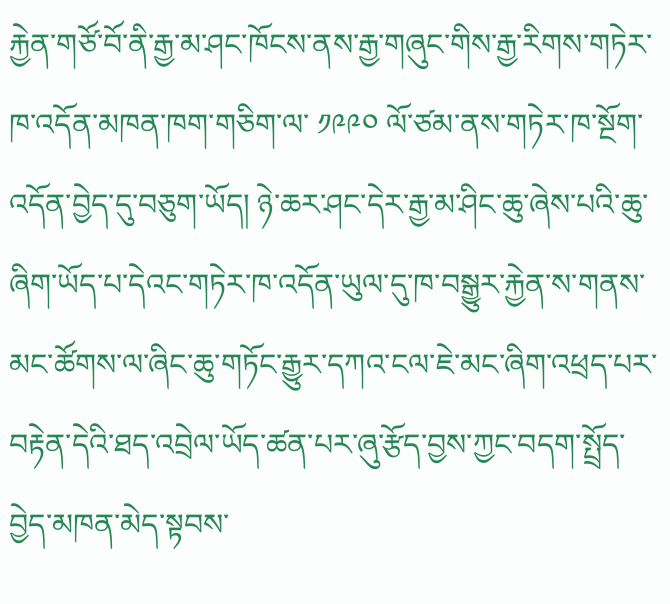རྐྱེན་གཙོ་བོ་ནི་རྒྱ་མ་ཤང་ཁོངས་ནས་རྒྱ་གཞུང་གིས་རྒྱ་རིགས་གཏེར་ཁ་འདོན་མཁན་ཁག་གཅིག་ལ་ ༡༩༩༠ ལོ་ཙམ་ནས་གཏེར་ཁ་སྔོག་འདོན་བྱེད་དུ་བཅུག་ཡོད། ཉེ་ཆར་ཤང་དེར་རྒྱ་མ་ཤིང་ཆུ་ཞེས་པའི་ཆུ་ཞིག་ཡོད་པ་དེའང་གཏེར་ཁ་འདོན་ཡུལ་དུ་ཁ་བསྒྱུར་རྐྱེན་ས་གནས་མང་ཚོགས་ལ་ཞིང་ཆུ་གཏོང་རྒྱུར་དཀའ་ངལ་ཇེ་མང་ཞིག་འཕྲད་པར་བརྟེན་དེའི་ཐད་འབྲེལ་ཡོད་ཚན་པར་ཞུ་རྩོད་བྱས་ཀྱང་བདག་སྤྲོད་བྱེད་མཁན་མེད་སྟབས་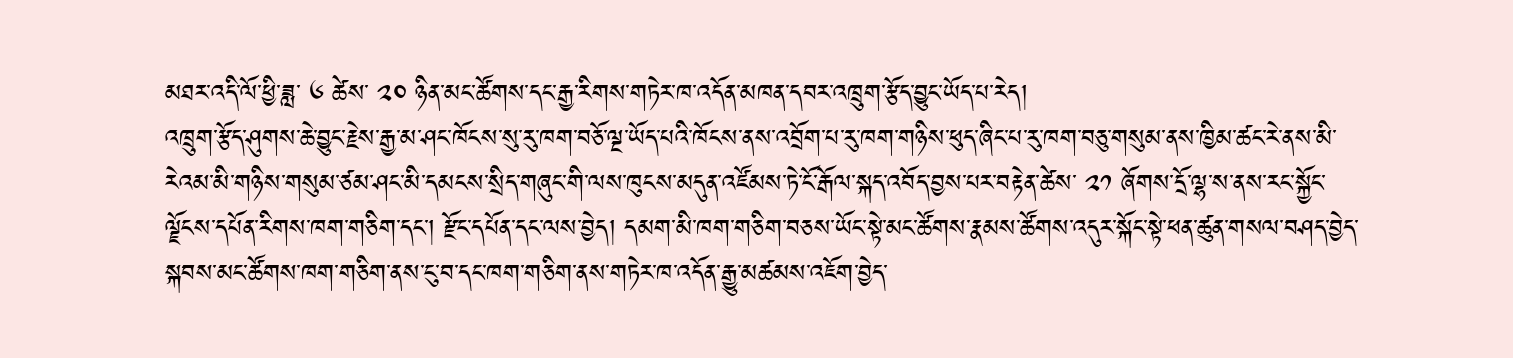མཐར་འདི་ལོ་ཕྱི་ཟླ་ ༦ ཚེས་ ༢༠ ཉིན་མང་ཚོགས་དང་རྒྱ་རིགས་གཏེར་ཁ་འདོན་མཁན་དབར་འཁྲུག་རྩོད་བྱུང་ཡོད་པ་རེད།
འཁྲུག་རྩོད་ཤུགས་ཆེ་བྱུང་རྗེས་རྒྱ་མ་ཤང་ཁོངས་སུ་རུ་ཁག་བཅོ་ལྔ་ཡོད་པའི་ཁོངས་ནས་འབྲོག་པ་རུ་ཁག་གཉིས་ཕུད་ཞིང་པ་རུ་ཁག་བཅུ་གསུམ་ནས་ཁྱིམ་ཚང་རེ་ནས་མི་རེའམ་མི་གཉིས་གསུམ་ཙམ་ཤང་མི་དམངས་སྲིད་གཞུང་གི་ལས་ཁུངས་མདུན་འཛོམས་ཏེ་ངོ་རྒོལ་སྐད་འབོད་བྱས་པར་བརྟེན་ཚེས་ ༢༡ ཞོགས་དྲོ་ལྷ་ས་ནས་རང་སྐྱོང་ལྗོངས་དཔོན་རིགས་ཁག་གཅིག་དང་། རྫོང་དཔོན་དང་ལས་བྱེད། དམག་མི་ཁག་གཅིག་བཅས་ཡོང་སྟེ་མང་ཚོགས་རྣམས་ཚོགས་འདུར་སྐོང་སྟེ་ཕན་ཚུན་གསལ་བཤད་བྱེད་སྐབས་མང་ཚོགས་ཁག་གཅིག་ནས་ངུ་བ་དང་ཁག་གཅིག་ནས་གཏེར་ཁ་འདོན་རྒྱུ་མཚམས་འཇོག་བྱེད་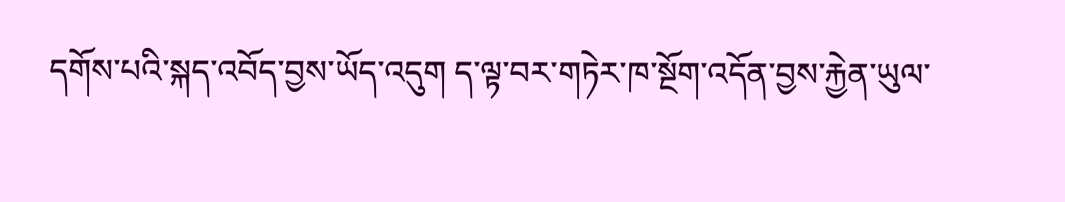དགོས་པའི་སྐད་འབོད་བྱས་ཡོད་འདུག ད་ལྟ་བར་གཏེར་ཁ་སྔོག་འདོན་བྱས་རྐྱེན་ཡུལ་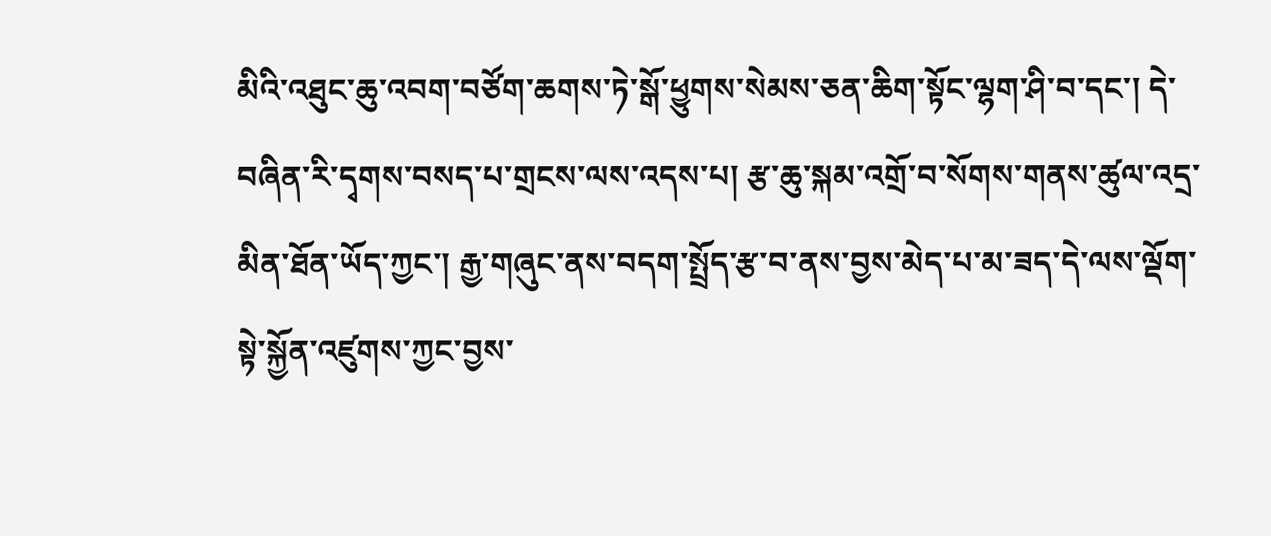མིའི་འཐུང་ཆུ་འབག་བཙོག་ཆགས་ཏེ་སྒོ་ཕྱུགས་སེམས་ཅན་ཆིག་སྟོང་ལྷག་ཤི་བ་དང་། དེ་བཞིན་རི་དྭགས་བསད་པ་གྲངས་ལས་འདས་པ། རྩ་ཆུ་སྐམ་འགྲོ་བ་སོགས་གནས་ཚུལ་འདྲ་མིན་ཐོན་ཡོད་ཀྱང་། རྒྱ་གཞུང་ནས་བདག་སྤྲོད་རྩ་བ་ནས་བྱས་མེད་པ་མ་ཟད་དེ་ལས་ལྡོག་སྟེ་སྐྱོན་འཛུགས་ཀྱང་བྱས་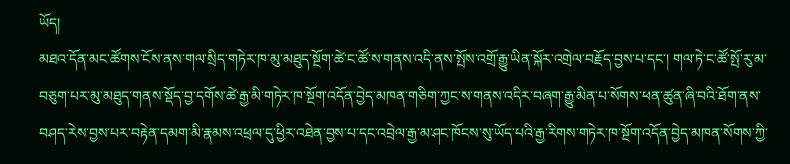ཡོད།
མཐའ་དོན་མང་ཚོགས་ངོས་ནས་གལ་སྲིད་གཏེར་ཁ་མུ་མཐུད་སྔོག་ཚེ་ང་ཚོ་ས་གནས་འདི་ནས་སྤོས་འགྲོ་རྒྱུ་ཡིན་སྐོར་འགྲེལ་བརྗོད་བྱས་པ་དང་། གལ་ཏེ་ང་ཚོ་སྤོ་རུ་མ་བཅུག་པར་མུ་མཐུད་གནས་སྡོད་བྱ་དགོས་ཚེ་རྒྱ་མི་གཏེར་ཁ་སྔོག་འདོན་བྱེད་མཁན་གཅིག་ཀྱང་ས་གནས་འདིར་བཞག་རྒྱུ་མིན་པ་སོགས་ཕན་ཚུན་ཞི་བའི་ཐོག་ནས་བཤད་རེས་བྱས་པར་བརྟེན་དམག་མི་རྣམས་འཕྲལ་དུ་ཕྱིར་འཐེན་བྱས་པ་དང་འབྲེལ་རྒྱ་མ་ཤང་ཁོངས་སུ་ཡོད་པའི་རྒྱ་རིགས་གཏེར་ཁ་སྔོག་འདོན་བྱེད་མཁན་སོགས་ཀྱི་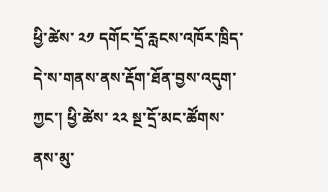ཕྱི་ཚེས་ ༢༡ དགོང་དྲོ་རླངས་འཁོར་ཁྲིད་དེ་ས་གནས་ནས་རྡོག་ཐོན་བྱས་འདུག་ཀྱང་། ཕྱི་ཚེས་ ༢༢ སྔ་དྲོ་མང་ཚོགས་ནས་མུ་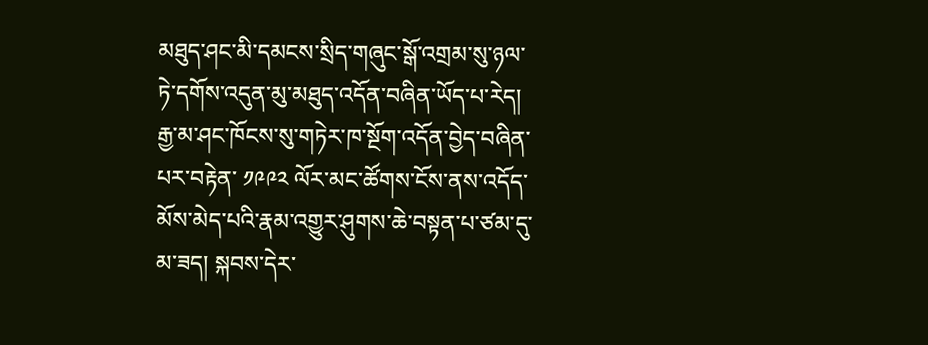མཐུད་ཤང་མི་དམངས་སྲིད་གཞུང་སྒོ་འགྲམ་སུ་ཉལ་ཏེ་དགོས་འདུན་མུ་མཐུད་འདོན་བཞིན་ཡོད་པ་རེད།
རྒྱ་མ་ཤང་ཁོངས་སུ་གཏེར་ཁ་སྔོག་འདོན་བྱེད་བཞིན་པར་བརྟེན་ ༡༩༩༢ ལོར་མང་ཚོགས་ངོས་ནས་འདོད་མོས་མེད་པའི་རྣམ་འགྱུར་ཤུགས་ཆེ་བསྟན་པ་ཙམ་དུ་མ་ཟད། སྐབས་དེར་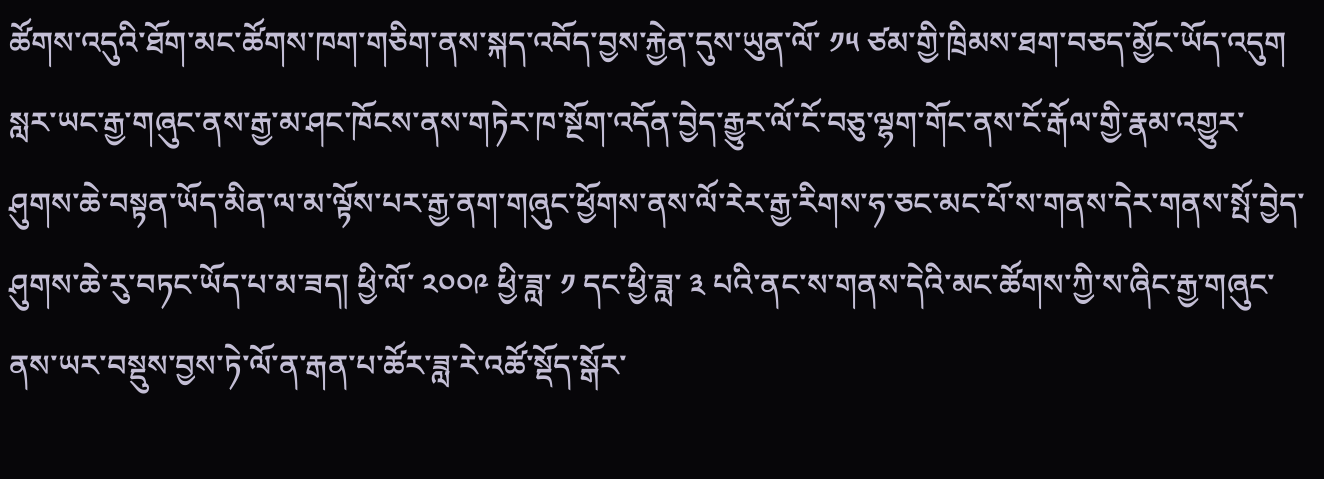ཚོགས་འདུའི་ཐོག་མང་ཚོགས་ཁག་གཅིག་ནས་སྐད་འབོད་བྱས་རྐྱེན་དུས་ཡུན་ལོ་ ༡༥ ཙམ་གྱི་ཁྲིམས་ཐག་བཅད་མྱོང་ཡོད་འདུག སླར་ཡང་རྒྱ་གཞུང་ནས་རྒྱ་མ་ཤང་ཁོངས་ནས་གཏེར་ཁ་སྔོག་འདོན་བྱེད་རྒྱུར་ལོ་ངོ་བཅུ་ལྷག་གོང་ནས་ངོ་རྒོལ་གྱི་རྣམ་འགྱུར་ཤུགས་ཆེ་བསྟན་ཡོད་མིན་ལ་མ་ལྟོས་པར་རྒྱ་ནག་གཞུང་ཕྱོགས་ནས་ལོ་རེར་རྒྱ་རིགས་ཧ་ཅང་མང་པོ་ས་གནས་དེར་གནས་སྤོ་བྱེད་ཤུགས་ཆེ་རུ་བཏང་ཡོད་པ་མ་ཟད། ཕྱི་ལོ་ ༢༠༠༩ ཕྱི་ཟླ་ ༡ དང་ཕྱི་ཟླ་ ༣ པའི་ནང་ས་གནས་དེའི་མང་ཚོགས་ཀྱི་ས་ཞིང་རྒྱ་གཞུང་ནས་ཡར་བསྡུས་བྱས་ཏེ་ལོ་ན་རྒན་པ་ཚོར་ཟླ་རེ་འཚོ་སྡོད་སྒོར་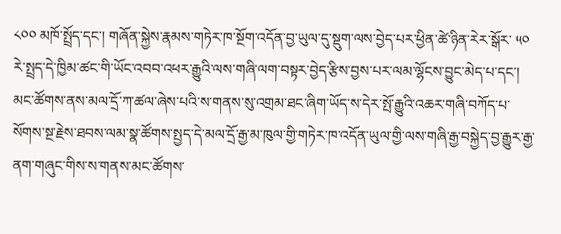༨༠༠ མཁོ་སྤྲོད་དང་། གཞོན་སྐྱེས་རྣམས་གཏེར་ཁ་སྔོག་འདོན་བྱ་ཡུལ་དུ་སྡུག་ལས་བྱེད་པར་ཕྱིན་ཚེ་ཉིན་རེར་སྒོར་ ༥༠ རེ་སྤྲད་དེ་ཁྱིམ་ཚང་གི་ཡོང་འབབ་འཕར་རྒྱུའི་ལས་གཞི་ལག་བསྟར་བྱེད་རྩིས་བྱས་པར་ལམ་ལྷོངས་བྱུང་མེད་པ་དང་། མང་ཚོགས་ནས་མལ་དྲོ་ཀ་ཚལ་ཞེས་པའི་ས་གནས་སུ་འགྲམ་ཐང་ཞིག་ཡོད་ས་དེར་སྤོ་རྒྱུའི་འཆར་གཞི་བཀོད་པ་སོགས་སྔ་རྗེས་ཐབས་ལམ་སྣ་ཚོགས་སྤྱད་དེ་མལ་དྲོ་རྒྱ་མ་ཁུལ་གྱི་གཏེར་ཁ་འདོན་ཡུལ་གྱི་ལས་གཞི་རྒྱ་བསྐྱེད་བྱ་རྒྱུར་རྒྱ་ནག་གཞུང་གིས་ས་གནས་མང་ཚོགས་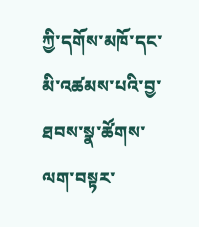ཀྱི་དགོས་མཁོ་དང་མི་འཚམས་པའི་བྱ་ཐབས་སྣ་ཚོགས་ལག་བསྟར་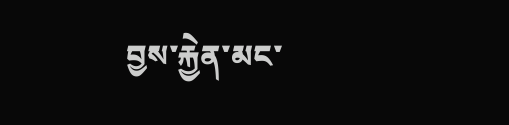བྱས་རྐྱེན་མང་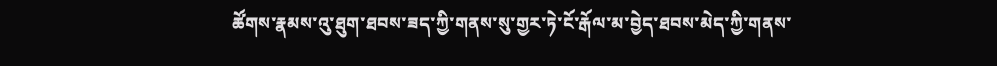ཚོགས་རྣམས་འུ་ཐུག་ཐབས་ཟད་ཀྱི་གནས་སུ་གྱར་ཏེ་ངོ་རྒོལ་མ་བྱེད་ཐབས་མེད་ཀྱི་གནས་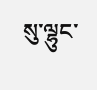སུ་ལྷུང་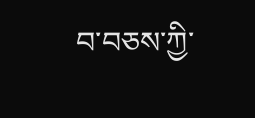བ་བཅས་ཀྱི་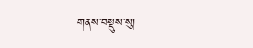གནས་བསྡུས་སུ།